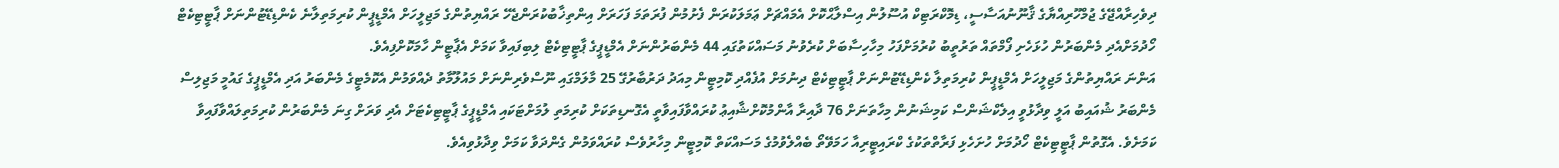ދިވެހިރާއްޖޭގެ ޖުމްހޫރިއްޔާގެ ޤާނޫނުއަސާސީ، ޑިމޮކްރަޓިކް އުސޫލުން އިސްލާޙްކޮށް އެމައްޗަށް ޢަމަލަކުރަން ފެށުމުން ފުރަތަމަ ފަހަރަށް އިންތިޚާބުކުރަންޖެހޭ ރައްޔިތުންގެ މަޖިލީހަށް އެމްޑީޕީން ކުރިމަތިލާނެ ކެންޑިޑޭޓުންނަށް ޕާޓީޓިކެޓް ހޯދުމަށްއެދި މެންބަރުން ހުޅަހެށި ފޯމްތައް ތަރުތީބު ކުރުމަށްފަހު މިހާހިސާބަށް ކުރެވުނު މަސައްކަތުގައި 44 މެންބަރުންނަށް އެމްޑީޕީގެ ޕާޓީޓިކެޓް ލިބިފައިވާ ކަމަށް އެޕާޓީން ހާމަކޮށްފިއެވެ.
އަންނަ ރައްޔިތުންގެ މަޖިލީހަށް އެމްޑީޕީން ކުރިމަތިލާ ކެންޑިޑޭޓުންނަށް ޕާޓީޓިކެޓް ދިނުމަށް އުފެއްދި ކޮމިޓީން މިއަދު ދަރުބާރުގޭ 25 މާލަމްގައި ނޫސްވެރިންނަށް މައުލޫމާތު ދެއްވަމުން އެކޮމެޓީގެ މެންބަރު އަދި އެމްޑީޕީގެ ގައުމީ މަޖިލިސް މެންބަރު ޝުއައިބު އަލީ ވިދާޅުވީ އިލެކްޝަންސް ކަމިޝަނުން މިހާތަނަށް 76 ދާއިރާ އާންމުކޮށްޝާއިޢު ކުރައްވާފައިވާތީ އެގޮނޑިތަކަށް ކުރިމަތި ލުމަށްޓަކައި އެމްޑީޕީގެ ޕާޓީޓިކެޓަށް އެދި ވަރަށް ގިނަ މެންބަރުން ކުރިމަތިލައްވާފައިވާ ކަމަށެވެ. އެގޮތުން ޕާޓީޓިކެޓް ހޯދުމަށް ހުށަހެޅި ފަރާތްތަކުގެ ކްރައިޓީރިއާ ހަމަވޭތޯ ބެއްލެވުމުގެ މަސައްކަތް ކޮމިޓީން މިހާރުވެސް ކުރައްވަމުން ގެންދަވާ ކަމަށް ވިދާޅުވިއެވެ.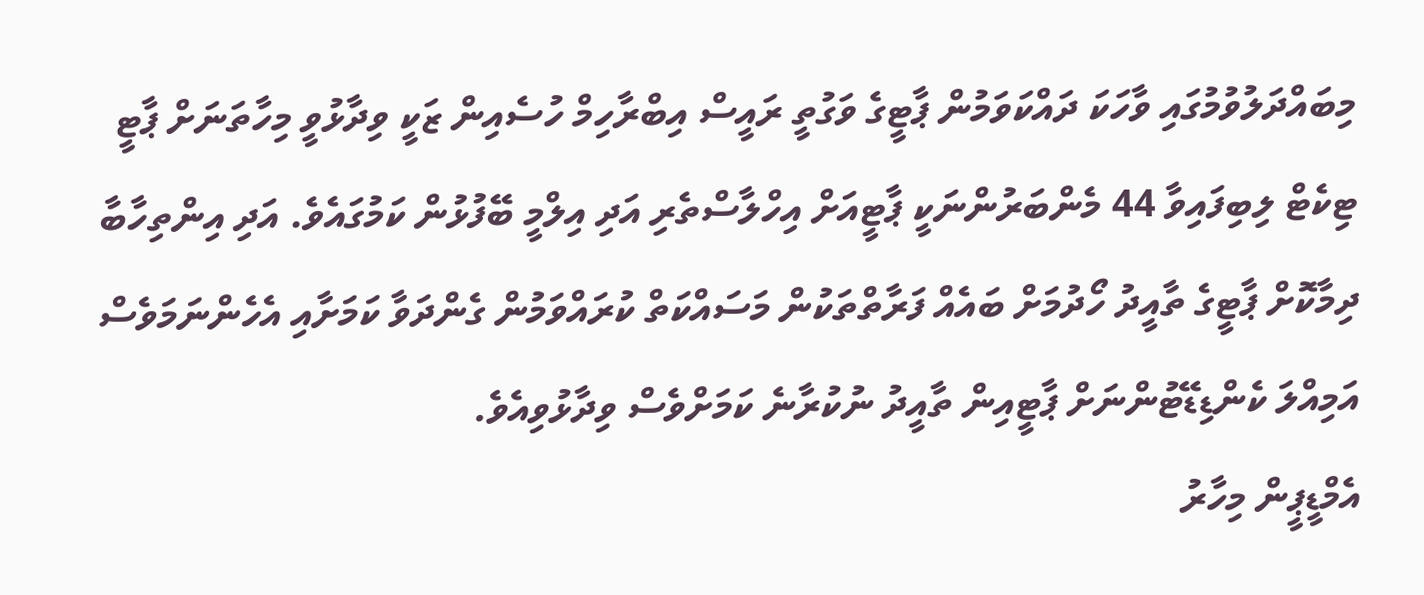މިބައްދަލުވުމުގައި ވާހަކަ ދައްކަވަމުން ޕާޓީގެ ވަގުތީ ރައީސް އިބްރާހިމް ހުސެއިން ޒަކީ ވިދާޅުވީ މިހާތަނަށް ޕާޓީ ޓިކެޓް ލިބިފައިވާ 44 މެންބަރުންނަކީ ޕާޓީއަށް އިހްލާސްތެރި އަދި އިލްމީ ބޭފުޅުން ކަމުގައެވެ. އަދި އިންތިހާބާ ދިމާކޮށް ޕާޓީގެ ތާއީދު ހޯދުމަށް ބައެއް ފަރާތްތަކުން މަސައްކަތް ކުރައްވަމުން ގެންދަވާ ކަމަށާއި އެހެންނަމަވެސް އަމިއްލަ ކެންޑިޑޭޓުންނަށް ޕާޓީއިން ތާއީދު ނުކުރާނެ ކަމަށްވެސް ވިދާޅުވިއެވެ.
އެމްޑީޕީން މިހާރު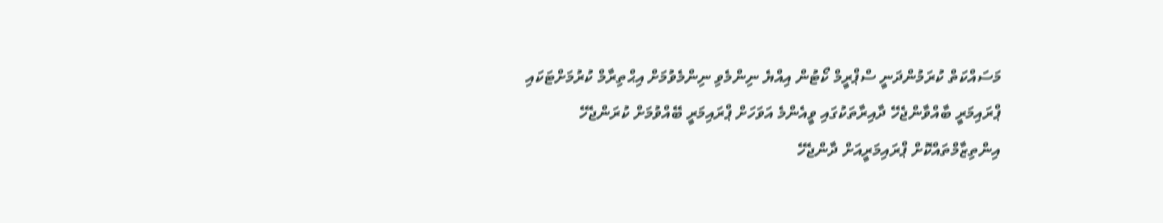މަސައްކަތް ކުރަމުންދަނީ ސްޕްރީމް ކޯޓުން އިއްޔެ ނިންމެވި ނިންމެވުމަށް އިޙްތިރާމް ކުރުމަށްޓަކައި ޕްރައިމަރީ ބާއްވާންޖެހޭ ދާއިރާތަކުގައި ވީއެންމެ އަވަހަށް ޕްރައިމަރީ ބޭއްވުމަށް ކުރަންޖެހޭ އިންތިޒާމްތައްކޮށް ޕްރައިމަރީއަށް ދާންޖެހޭ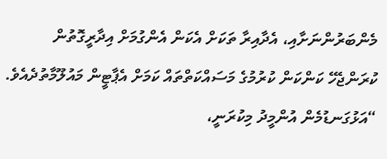މެންބަރުންނަށާއި، އެދާއިރާ ތަކަށް އެކަން އެންގުމަށް އިދާރީގޮތުން ކުރަންޖެހޭ ކަންކަން ކުރުމުގެ މަސައްކަތްތައް ކަމަށް އެޕާޓީން މައުލޫމާތުދެއެވެ.
“އަޅުގަނޑުމެން އުންމީދު މިކުރަނީ،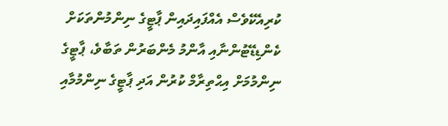ކުރިއެކޭވެސް އެއްފައިދައިން ޕާޓީގެ ނިންމުންތަކަށް ކެންޑިޑޭޓުންނާއި އާންމު މެންބަރުން ތަބާވެ، ޕާޓީގެ ނިންމުމަށް އިޙްތިރާމް ކުރުން އަދި ޕާޓީގެ ނިންމުމާއި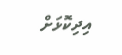އިދިކޮޅަށް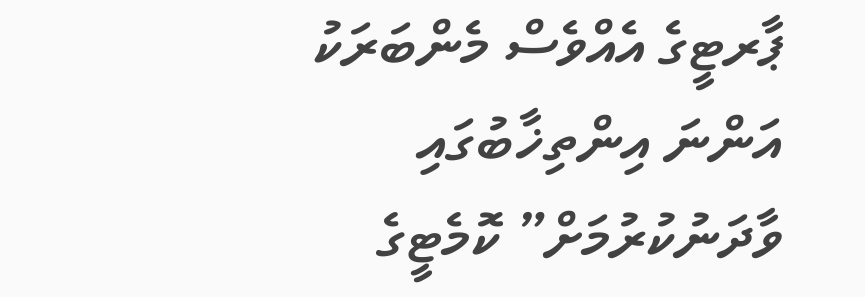ޕާރޓީގެ އެއްވެސް މެންބަރަކު އަންނަ އިންތިޚާބުގައި ވާދަނުކުރުމަށް” ކޮމެޓީގެ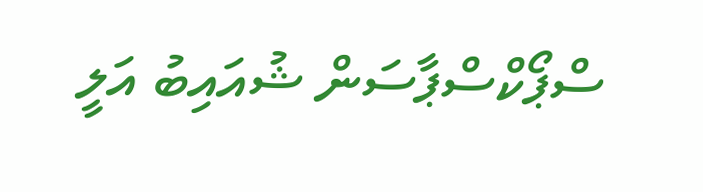ސްޕޯކްސްޕާސަން ޝުއައިބު އަލީ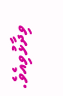ވިދާޅުވިއެވެ.